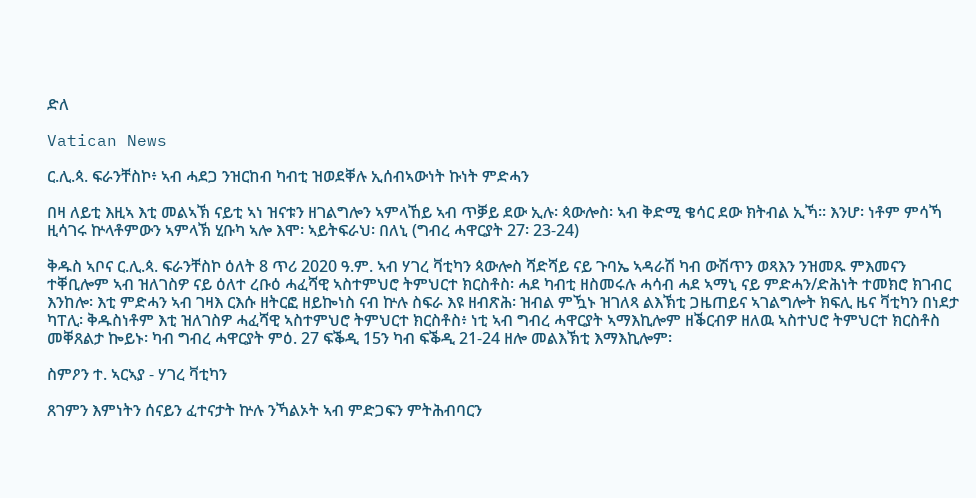ድለ

Vatican News

ር.ሊ.ጳ. ፍራንቸስኮ፥ ኣብ ሓደጋ ንዝርከብ ካብቲ ዝወደቐሉ ኢሰብኣውነት ኩነት ምድሓን

በዛ ለይቲ እዚኣ እቲ መልኣኽ ናይቲ ኣነ ዝናቱን ዘገልግሎን ኣምላኸይ ኣብ ጥቓይ ደው ኢሉ፡ ጳውሎስ፡ ኣብ ቅድሚ ቄሳር ደው ክትብል ኢኻ። እንሆ፡ ነቶም ምሳኻ ዚሳገሩ ኵላቶምውን ኣምላኽ ሂቡካ ኣሎ እሞ፡ ኣይትፍራህ፡ በለኒ (ግብረ ሓዋርያት 27፡ 23-24)

ቅዱስ ኣቦና ር.ሊ.ጳ. ፍራንቸስኮ ዕለት 8 ጥሪ 2020 ዓ.ም. ኣብ ሃገረ ቫቲካን ጳውሎስ ሻድሻይ ናይ ጉባኤ ኣዳራሽ ካብ ውሽጥን ወጻእን ንዝመጹ ምእመናን ተቐቢሎም ኣብ ዝለገስዎ ናይ ዕለተ ረቡዕ ሓፈሻዊ ኣስተምህሮ ትምህርተ ክርስቶስ፡ ሓደ ካብቲ ዘስመሩሉ ሓሳብ ሓደ ኣማኒ ናይ ምድሓን/ድሕነት ተመክሮ ክገብር እንከሎ፡ እቲ ምድሓን ኣብ ገዛእ ርእሱ ዘትርፎ ዘይኰነስ ናብ ኵሉ ስፍራ እዩ ዘብጽሕ፡ ዝብል ምዃኑ ዝገለጻ ልእኽቲ ጋዜጠይና ኣገልግሎት ክፍሊ ዜና ቫቲካን በነደታ ካፐሊ፡ ቅዱስነቶም እቲ ዝለገስዎ ሓፈሻዊ ኣስተምህሮ ትምህርተ ክርስቶስ፥ ነቲ ኣብ ግብረ ሓዋርያት ኣማእኪሎም ዘቕርብዎ ዘለዉ ኣስተህሮ ትምህርተ ክርስቶስ መቐጸልታ ኰይኑ፡ ካብ ግብረ ሓዋርያት ምዕ. 27 ፍቕዲ 15ን ካብ ፍቕዲ 21-24 ዘሎ መልእኽቲ እማእኪሎም፡

ስምዖን ተ. ኣርኣያ - ሃገረ ቫቲካን

ጸገምን እምነትን ሰናይን ፈተናታት ኵሉ ንኻልኦት ኣብ ምድጋፍን ምትሕብባርን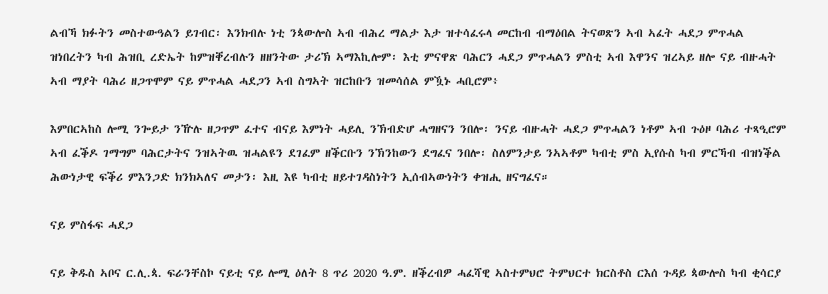ልብኻ ክፉትን መስተውዓልን ይገብር፡ እንክብሉ ነቲ ንጳውሎስ ኣብ ብሕረ ማልታ እታ ዝተሳፈሩላ መርከብ ብማዕበል ትናወጽን ኣብ ኣፈት ሓደጋ ምጥሓል ዝነበረትን ካብ ሕዝቢ ረድኤት ከምዝቐረብሉን ዘዘንትው ታሪኽ ኣማእኪሎም፡ እቲ ምናዋጽ ባሕርን ሓደጋ ምጥሓልን ምስቲ ኣብ እዋንና ዝረኣይ ዘሎ ናይ ብዙሓት ኣብ ማያት ባሕሪ ዘጋጥሞም ናይ ምጥሓል ሓደጋን ኣብ ስግኣት ዝርከቡን ዝመሳሰል ምዃኑ ሓቢሮም፥

እምበርኣከስ ሎሚ ንጐይታ ንዅሉ ዘጋጥም ፈተና ብናይ እምነት ሓይሊ ንኽብድሆ ሓግዘናን ንበሎ፡ ንናይ ብዙሓት ሓደጋ ምጥሓልን ነቶም ኣብ ጉዕዞ ባሕሪ ተጻዒሮም ኣብ ፈቕዶ ገማግም ባሕርታትና ንዝኣትዉ ዝሓልዩን ደገፈም ዘቕርቡን ንኽንከውን ደግፈና ንበሎ፡ ስለምንታይ ንኣኣቶም ካብቲ ምስ ኢየሱስ ካብ ምርኻብ ብዝነቕል ሕውነታዊ ፍቕሪ ምእንጋድ ክንክኣለና መታን፡ እዚ እዩ ካብቲ ዘይተገዳስነትን ኢሰብኣውነትን ቀዝሒ ዘናግፈና።

ናይ ምስፋፍ ሓደጋ

ናይ ቅዱስ ኣቦና ር.ሊ.ጳ. ፍራንቸስኮ ናይቲ ናይ ሎሚ ዕለት 8 ጥሪ 2020 ዓ.ም. ዘቕረብዎ ሓፈሻዊ ኣስተምህሮ ትምህርተ ክርስቶስ ርእሰ ጉዳይ ጳውሎስ ካብ ቂሳርያ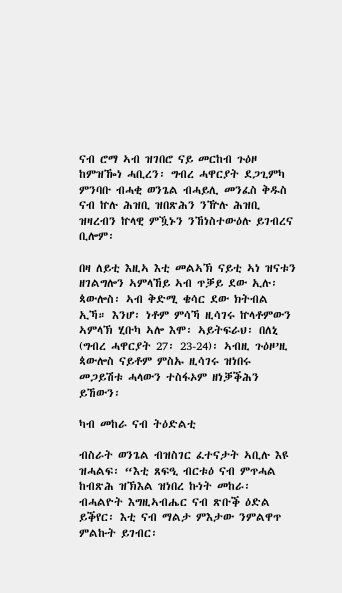ናብ ሮማ ኣብ ዝገበሮ ናይ መርከብ ጉዕዞ ከምዝዀነ ሓቢረን፡ ግብረ ሓዋርያት ደጋጊምካ ምንባቡ ብሓቂ ወንጌል ብሓይሊ መንፈስ ቅዱስ ናብ ኵሉ ሕዝቢ ዝበጽሕን ንዅሉ ሕዝቢ ዝዛረብን ኵላዊ ምዃኑን ንኸነስተውዕሉ ይገብረና ቢሎም፡

በዛ ለይቲ እዚኣ እቲ መልኣኽ ናይቲ ኣነ ዝናቱን ዘገልግሎን ኣምላኸይ ኣብ ጥቓይ ደው ኢሉ፡ ጳውሎስ፡ ኣብ ቅድሚ ቄሳር ደው ክትብል ኢኻ። እንሆ፡ ነቶም ምሳኻ ዚሳገሩ ኵላቶምውን ኣምላኽ ሂቡካ ኣሎ እሞ፡ ኣይትፍራህ፡ በለኒ (ግብረ ሓዋርያት 27፡ 23-24)፡ ኣብዚ ጉዕዞ’ዚ ጳውሎስ ናይቶም ምስኡ ዚሳገሩ ዝነበሩ መጋይሽቱ ሓላውን ተስፋኦም ዘነቓቕሕን ይኸውን፡

ካብ መከራ ናብ ትዕድልቲ

ብስራት ወንጌል ብዝስገር ፈተናታት ኣቢሉ እዩ ዝሓልፍ፡ “እቲ ጸፍዒ ብርቱዕ ናብ ምጥሓል ከብጽሕ ዝኽእል ዝነበረ ኩነት መከራ፡ ብሓልዮት እግዚኣብሔር ናብ ጽቡቕ ዕድል ይቕየር፡ እቲ ናብ ማልታ ምእታው ንምልዋጥ ምልኩት ይገብር፡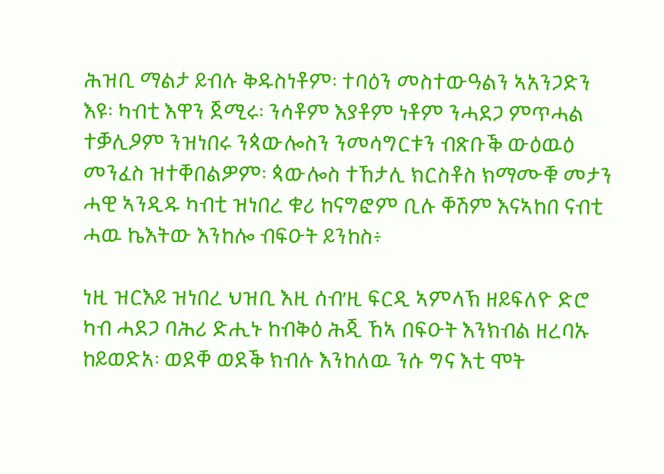ሕዝቢ ማልታ ይብሉ ቅዱስነቶም፡ ተባዕን መስተውዓልን ኣአንጋድን እዩ፡ ካብቲ እዋን ጀሚሩ፡ ንሳቶም እያቶም ነቶም ንሓደጋ ምጥሓል ተቓሊዖም ንዝነበሩ ንጳውሎስን ንመሳግርቱን ብጽቡቕ ውዕዉዕ መንፈስ ዝተቐበልዎም፡ ጳውሎስ ተኸታሊ ክርስቶስ ክማሙቑ መታን ሓዊ ኣንዲዱ ካብቲ ዝነበረ ቁሪ ከናግፎም ቢሉ ቐሽም እናኣከበ ናብቲ ሓዉ ኬእትው እንከሎ ብፍዑት ይንከስ፥

ነዚ ዝርእይ ዝነበረ ህዝቢ እዚ ሰብ’ዚ ፍርዲ ኣምላኽ ዘይፍለዮ ድሮ ካብ ሓደጋ ባሕሪ ድሒኑ ከብቅዕ ሕጂ ኸኣ በፍዑት እንክብል ዘረባኡ ከይወድአ፡ ወደቐ ወደቕ ክብሉ እንከለዉ ንሱ ግና እቲ ሞት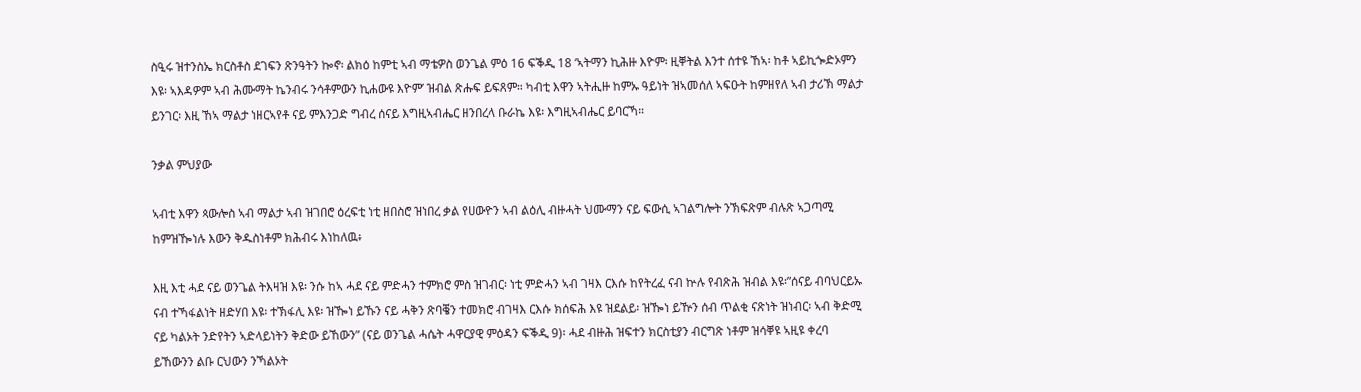ስዒሩ ዝተንስኤ ክርስቶስ ደገፍን ጽንዓትን ኰኖ፡ ልክዕ ከምቲ ኣብ ማቴዎስ ወንጌል ምዕ 16 ፍቕዲ 18 ‘ኣትማን ኪሕዙ እዮም፡ ዚቐትል እንተ ሰተዩ ኸኣ፡ ከቶ ኣይኪጐድኦምን እዩ፡ ኣእዳዎም ኣብ ሕሙማት ኬንብሩ ንሳቶምውን ኪሐውዩ እዮም’ ዝብል ጽሑፍ ይፍጸም። ካብቲ እዋን ኣትሒዙ ከምኡ ዓይነት ዝኣመሰለ ኣፍዑት ከምዘየለ ኣብ ታሪኽ ማልታ ይንገር፡ እዚ ኸኣ ማልታ ነዘርኣየቶ ናይ ምእንጋድ ግብረ ሰናይ እግዚኣብሔር ዘንበረላ ቡራኬ እዩ፡ እግዚኣብሔር ይባርኻ።

ንቃል ምህያው

ኣብቲ እዋን ጳውሎስ ኣብ ማልታ ኣብ ዝገበሮ ዕረፍቲ ነቲ ዘበስሮ ዝነበረ ቃል የሀውዮን ኣብ ልዕሊ ብዙሓት ህሙማን ናይ ፍውሲ ኣገልግሎት ንኽፍጽም ብሉጽ ኣጋጣሚ ከምዝዀነሉ እውን ቅዱስነቶም ክሕብሩ እነከለዉ፥

እዚ እቲ ሓደ ናይ ወንጌል ትእዛዝ እዩ፡ ንሱ ከኣ ሓደ ናይ ምድሓን ተምክሮ ምስ ዝገብር፡ ነቲ ምድሓን ኣብ ገዛእ ርእሱ ከየትረፈ ናብ ኵሉ የብጽሕ ዝብል እዩ፡”ሰናይ ብባህርይኡ ናብ ተኻፋልነት ዘድሃበ እዩ፡ ተኽፋሊ እዩ፡ ዝዀነ ይኹን ናይ ሓቅን ጽባቔን ተመክሮ ብገዛእ ርእሱ ክሰፍሕ እዩ ዝደልይ፡ ዝዀነ ይዅን ሰብ ጥልቂ ናጽነት ዝነብር፡ ኣብ ቅድሚ ናይ ካልኦት ንድየትን ኣድላይነትን ቅድው ይኸውን” (ናይ ወንጌል ሓሴት ሓዋርያዊ ምዕዳን ፍቕዲ 9)፡ ሓደ ብዙሕ ዝፍተን ክርስቲያን ብርግጽ ነቶም ዝሳቐዩ ኣዚዩ ቀረባ ይኸውንን ልቡ ርህውን ንኻልኦት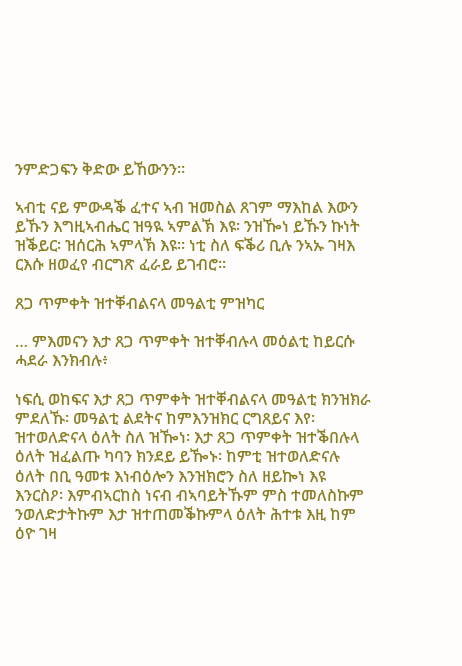ንምድጋፍን ቅድው ይኸውንን።

ኣብቲ ናይ ምውዳቕ ፈተና ኣብ ዝመስል ጸገም ማእከል እውን ይኹን እግዚኣብሔር ዝዓዪ ኣምልኽ እዩ፡ ንዝዀነ ይኹን ኩነት ዝቕይር፡ ዝሰርሕ ኣምላኽ እዩ። ነቲ ስለ ፍቕሪ ቢሉ ንኣኡ ገዛእ ርእሱ ዘወፈየ ብርግጽ ፈራይ ይገብሮ።

ጸጋ ጥምቀት ዝተቐብልናላ መዓልቲ ምዝካር

… ምእመናን እታ ጸጋ ጥምቀት ዝተቐብሉላ መዕልቲ ከይርሱ ሓደራ እንክብሉ፥

ነፍሲ ወከፍና እታ ጸጋ ጥምቀት ዝተቐብልናላ መዓልቲ ክንዝክራ ምደለኹ፡ መዓልቲ ልደትና ከምእንዝክር ርግጸይና እየ፡ ዝተወለድናላ ዕለት ስለ ዝዀነ፡ እታ ጸጋ ጥምቀት ዝተቕበሉላ ዕለት ዝፈልጡ ካባን ክንደይ ይዀኑ፡ ከምቲ ዝተወለድናሉ ዕለት በቢ ዓመቱ እነብዕሎን እንዝክሮን ስለ ዘይኰነ እዩ እንርስዖ፡ እምብኣርከስ ነናብ ብኣባይትኹም ምስ ተመለስኩም ንወለድታትኩም እታ ዝተጠመቕኩምላ ዕለት ሕተቱ እዚ ከም ዕዮ ገዛ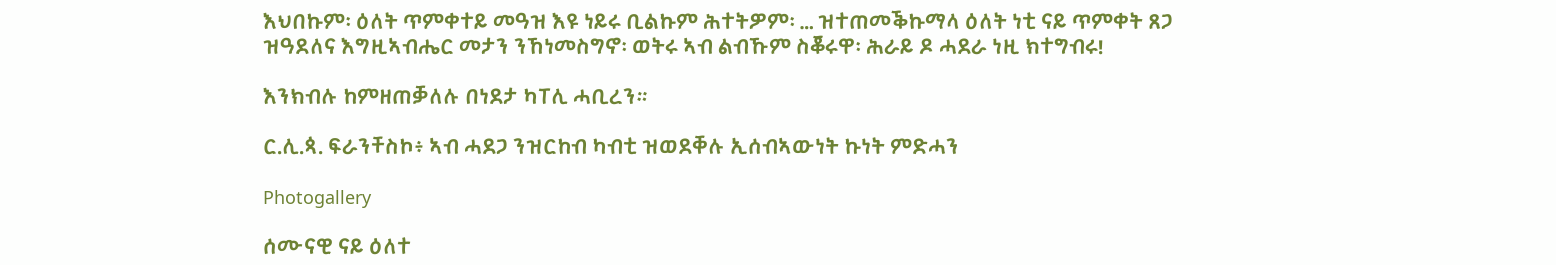እህበኩም፡ ዕለት ጥምቀተይ መዓዝ እዩ ነይሩ ቢልኩም ሕተትዎም፡ … ዝተጠመቕኩማላ ዕለት ነቲ ናይ ጥምቀት ጸጋ ዝዓደለና እግዚኣብሔር መታን ንኸነመስግኖ፡ ወትሩ ኣብ ልብኹም ስቖሩዋ፡ ሕራይ ዶ ሓደራ ነዚ ክተግብሩ!

እንክብሉ ከምዘጠቓለሉ በነደታ ካፐሊ ሓቢረን።

ር.ሊ.ጳ. ፍራንቸስኮ፥ ኣብ ሓደጋ ንዝርከብ ካብቲ ዝወደቐሉ ኢሰብኣውነት ኩነት ምድሓን

Photogallery

ሰሙናዊ ናይ ዕለተ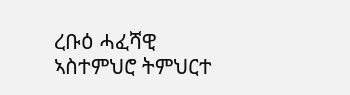ረቡዕ ሓፈሻዊ ኣስተምህሮ ትምህርተ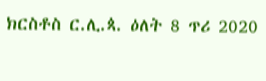ክርስቶስ ር.ሊ.ጳ. ዕለት 8 ጥሪ 2020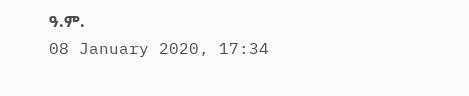ዓ.ም.
08 January 2020, 17:34